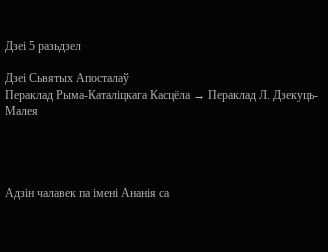Дзеі 5 разьдзел

Дзеі Сьвятых Апосталаў
Пераклад Рыма-Каталіцкага Касцёла → Пераклад Л. Дзекуць-Малея




Адзін чалавек па імені Ананія са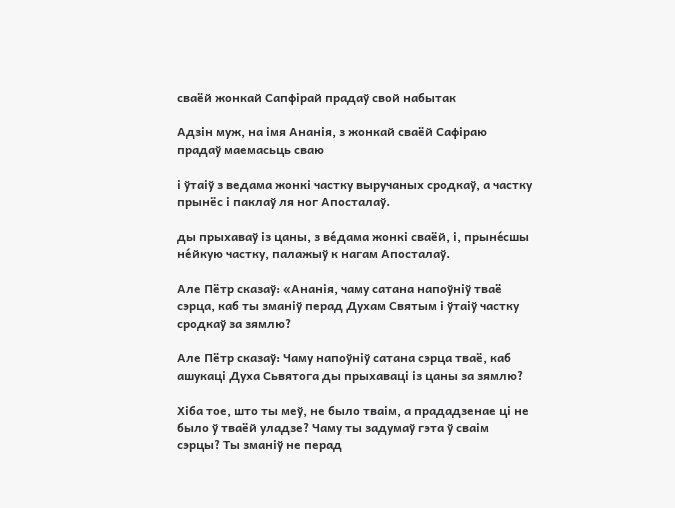сваёй жонкай Сапфірай прадаў свой набытак

Адзін муж, на імя Ананія, з жонкай сваёй Сафіраю прадаў маемасьць сваю

і ўтаіў з ведама жонкі частку выручаных сродкаў, а частку прынёс і паклаў ля ног Апосталаў.

ды прыхаваў із цаны, з ве́дама жонкі сваёй, і, прыне́сшы не́йкую частку, палажыў к нагам Апосталаў.

Але Пётр сказаў: «Ананія, чаму сатана напоўніў тваё сэрца, каб ты зманіў перад Духам Святым і ўтаіў частку сродкаў за зямлю?

Але Пётр сказаў: Чаму напоўніў сатана сэрца тваё, каб ашукаці Духа Сьвятога ды прыхаваці із цаны за зямлю?

Хіба тое, што ты меў, не было тваім, а прададзенае ці не было ў тваёй уладзе? Чаму ты задумаў гэта ў сваім сэрцы? Ты зманіў не перад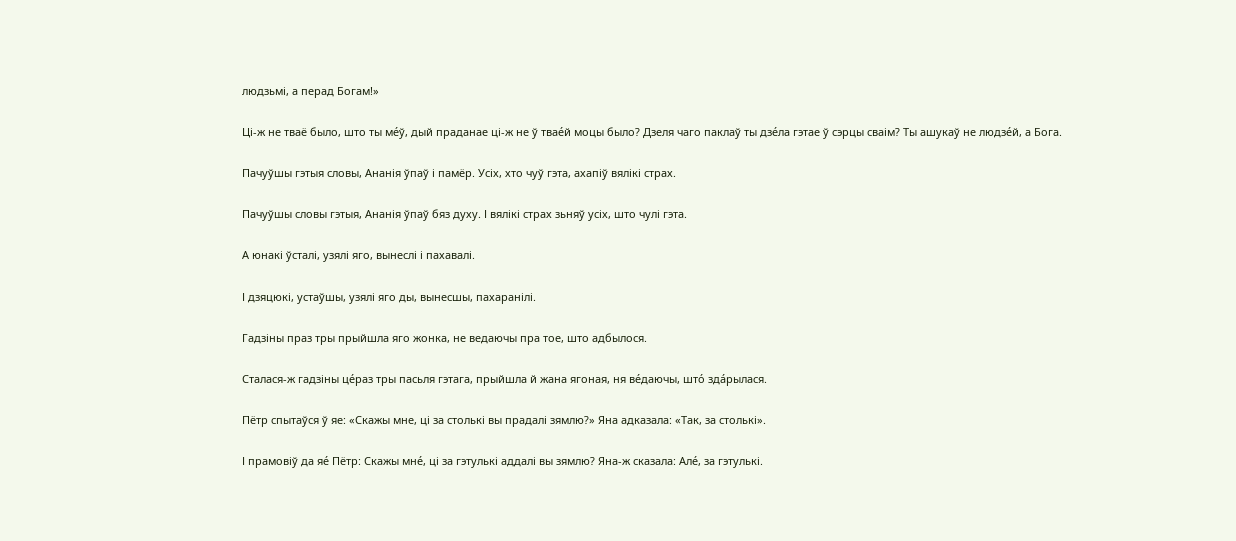людзьмі, а перад Богам!»

Ці-ж не тваё было, што ты ме́ў, дый праданае ці-ж не ў твае́й моцы было? Дзеля чаго паклаў ты дзе́ла гэтае ў сэрцы сваім? Ты ашукаў не людзе́й, а Бога.

Пачуўшы гэтыя словы, Ананія ўпаў і памёр. Усіх, хто чуў гэта, ахапіў вялікі страх.

Пачуўшы словы гэтыя, Ананія ўпаў бяз духу. І вялікі страх зьняў усіх, што чулі гэта.

А юнакі ўсталі, узялі яго, вынеслі і пахавалі.

І дзяцюкі, устаўшы, узялі яго ды, вынесшы, пахаранілі.

Гадзіны праз тры прыйшла яго жонка, не ведаючы пра тое, што адбылося.

Сталася-ж гадзіны це́раз тры пасьля гэтага, прыйшла й жана ягоная, ня ве́даючы, што́ зда́рылася.

Пётр спытаўся ў яе: «Скажы мне, ці за столькі вы прадалі зямлю?» Яна адказала: «Так, за столькі».

І прамовіў да яе́ Пётр: Скажы мне́, ці за гэтулькі аддалі вы зямлю? Яна-ж сказала: Але́, за гэтулькі.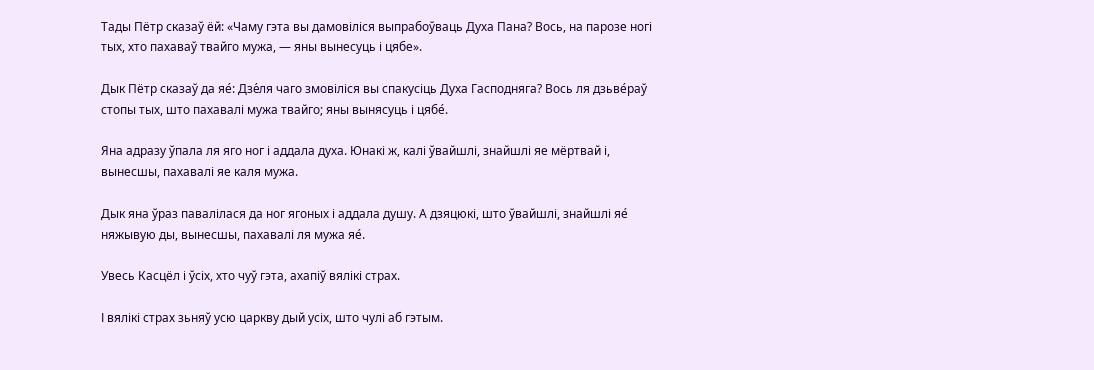Тады Пётр сказаў ёй: «Чаму гэта вы дамовіліся выпрабоўваць Духа Пана? Вось, на парозе ногі тых, хто пахаваў твайго мужа, — яны вынесуць і цябе».

Дык Пётр сказаў да яе́: Дзе́ля чаго змовіліся вы спакусіць Духа Гасподняга? Вось ля дзьве́раў стопы тых, што пахавалі мужа твайго; яны вынясуць і цябе́.

Яна адразу ўпала ля яго ног і аддала духа. Юнакі ж, калі ўвайшлі, знайшлі яе мёртвай і, вынесшы, пахавалі яе каля мужа.

Дык яна ўраз павалілася да ног ягоных і аддала душу. А дзяцюкі, што ўвайшлі, знайшлі яе́ няжывую ды, вынесшы, пахавалі ля мужа яе́.

Увесь Касцёл і ўсіх, хто чуў гэта, ахапіў вялікі страх.

І вялікі страх зьняў усю царкву дый усіх, што чулі аб гэтым.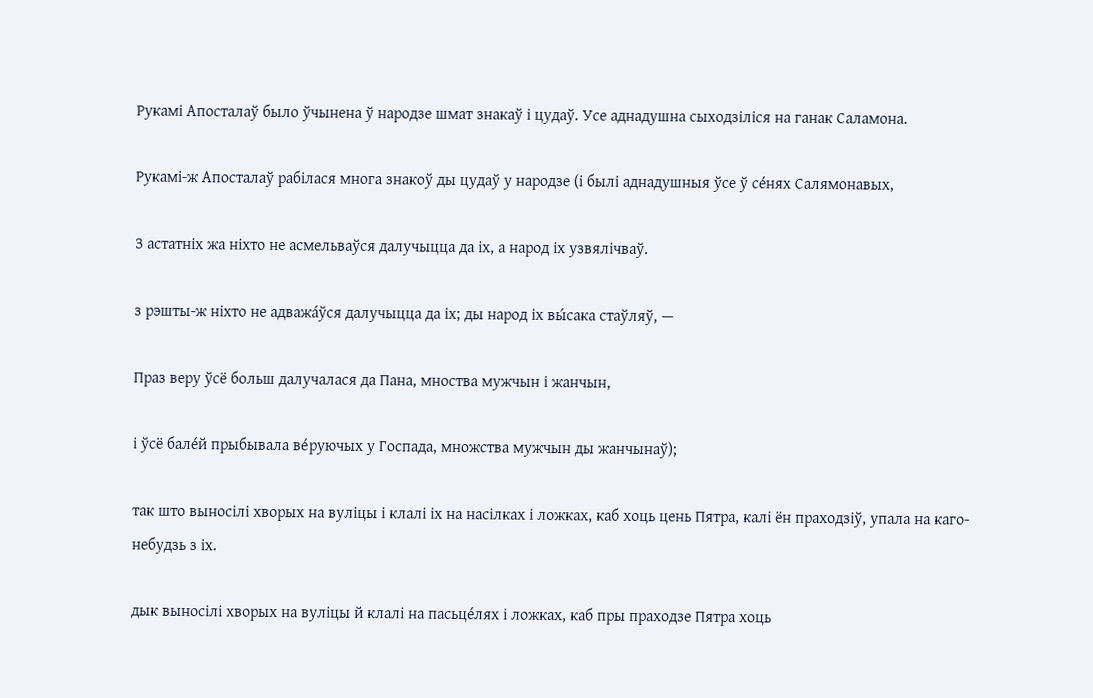Рукамі Апосталаў было ўчынена ў народзе шмат знакаў і цудаў. Усе аднадушна сыходзіліся на ганак Саламона.

Рукамі-ж Апосталаў рабілася многа знакоў ды цудаў у народзе (і былі аднадушныя ўсе ў се́нях Салямонавых,

З астатніх жа ніхто не асмельваўся далучыцца да іх, а народ іх узвялічваў.

з рэшты-ж ніхто не адважа́ўся далучыцца да іх; ды народ іх вы́сака стаўляў, —

Праз веру ўсё больш далучалася да Пана, мноства мужчын і жанчын,

і ўсё бале́й прыбывала ве́руючых у Госпада, множства мужчын ды жанчынаў);

так што выносілі хворых на вуліцы і клалі іх на насілках і ложках, каб хоць цень Пятра, калі ён праходзіў, упала на каго-небудзь з іх.

дык выносілі хворых на вуліцы й клалі на пасьце́лях і ложках, каб пры праходзе Пятра хоць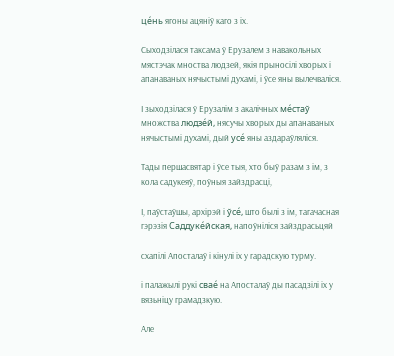це́нь ягоны ацяніў каго з іх.

Сыходзілася таксама ў Ерузалем з навакольных мястэчак мноства людзей, якія прыносілі хворых і апанаваных нячыстымі духамі, і ўсе яны вылечваліся.

І зыходзілася ў Ерузалім з акалічных ме́стаў множства людзе́й, нясучы хворых ды апанаваных нячыстымі духамі, дый усе́ яны аздараўляліся.

Тады першасвятар і ўсе тыя, хто быў разам з ім, з кола садукеяў, поўныя зайздрасці,

І, паўстаўшы, архірэй і ўсе́, што былі з ім, тагачасная гэрэзія Саддуке́йская, напоўніліся зайздрасьцяй

схапілі Апосталаў і кінулі іх у гарадскую турму.

і палажылі рукі свае́ на Апосталаў ды пасадзілі іх у вязьніцу грамадзкую.

Але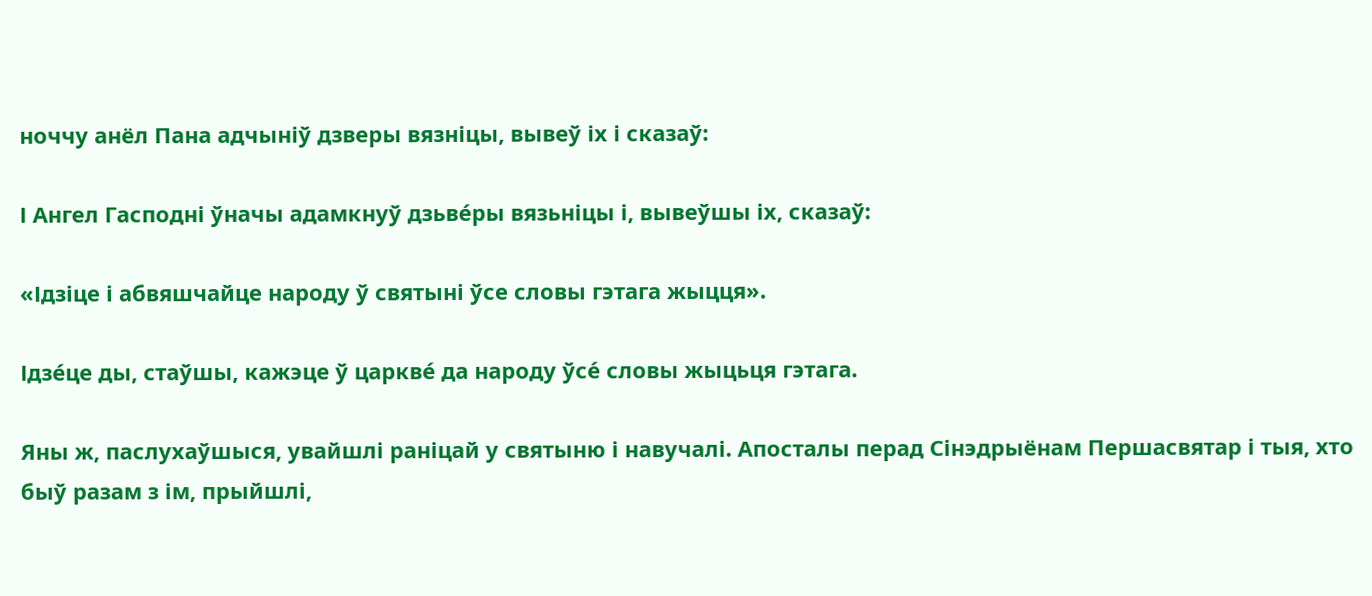ноччу анёл Пана адчыніў дзверы вязніцы, вывеў іх і сказаў:

І Ангел Гасподні ўначы адамкнуў дзьве́ры вязьніцы і, вывеўшы іх, сказаў:

«Ідзіце і абвяшчайце народу ў святыні ўсе словы гэтага жыцця».

Ідзе́це ды, стаўшы, кажэце ў царкве́ да народу ўсе́ словы жыцьця гэтага.

Яны ж, паслухаўшыся, увайшлі раніцай у святыню і навучалі. Апосталы перад Сінэдрыёнам Першасвятар і тыя, хто быў разам з ім, прыйшлі,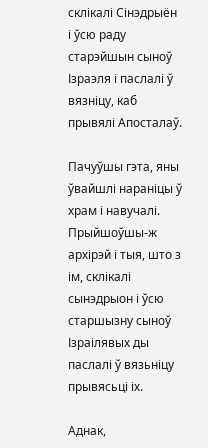склікалі Сінэдрыён і ўсю раду старэйшын сыноў Ізраэля і паслалі ў вязніцу, каб прывялі Апосталаў.

Пачуўшы гэта, яны ўвайшлі нараніцы ў храм і навучалі. Прыйшоўшы-ж архірэй і тыя, што з ім, склікалі сынэдрыон і ўсю старшызну сыноў Ізраілявых ды паслалі ў вязьніцу прывясьці іх.

Аднак,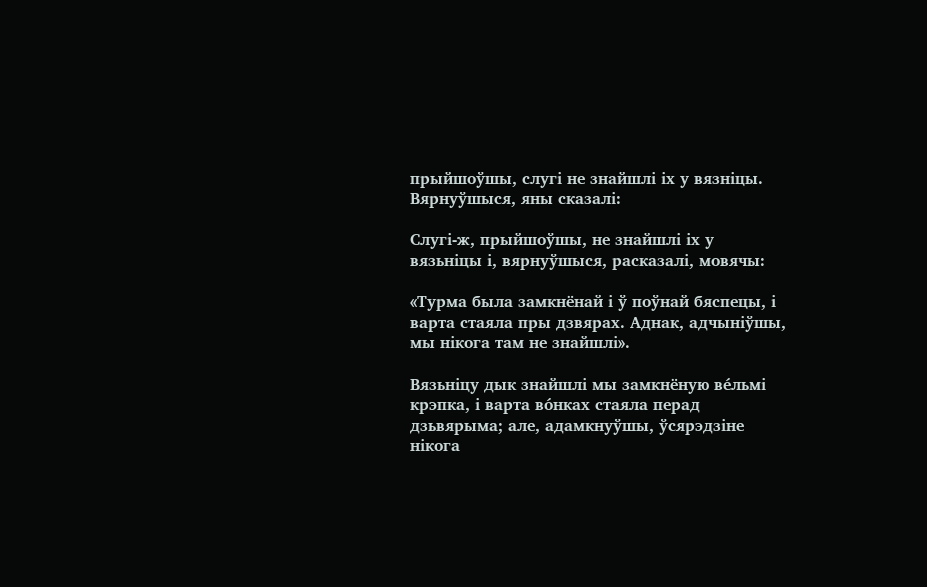прыйшоўшы, слугі не знайшлі іх у вязніцы. Вярнуўшыся, яны сказалі:

Слугі-ж, прыйшоўшы, не знайшлі іх у вязьніцы і, вярнуўшыся, расказалі, мовячы:

«Турма была замкнёнай і ў поўнай бяспецы, і варта стаяла пры дзвярах. Аднак, адчыніўшы, мы нікога там не знайшлі».

Вязьніцу дык знайшлі мы замкнёную ве́льмі крэпка, і варта во́нках стаяла перад дзьвярыма; але, адамкнуўшы, ўсярэдзіне нікога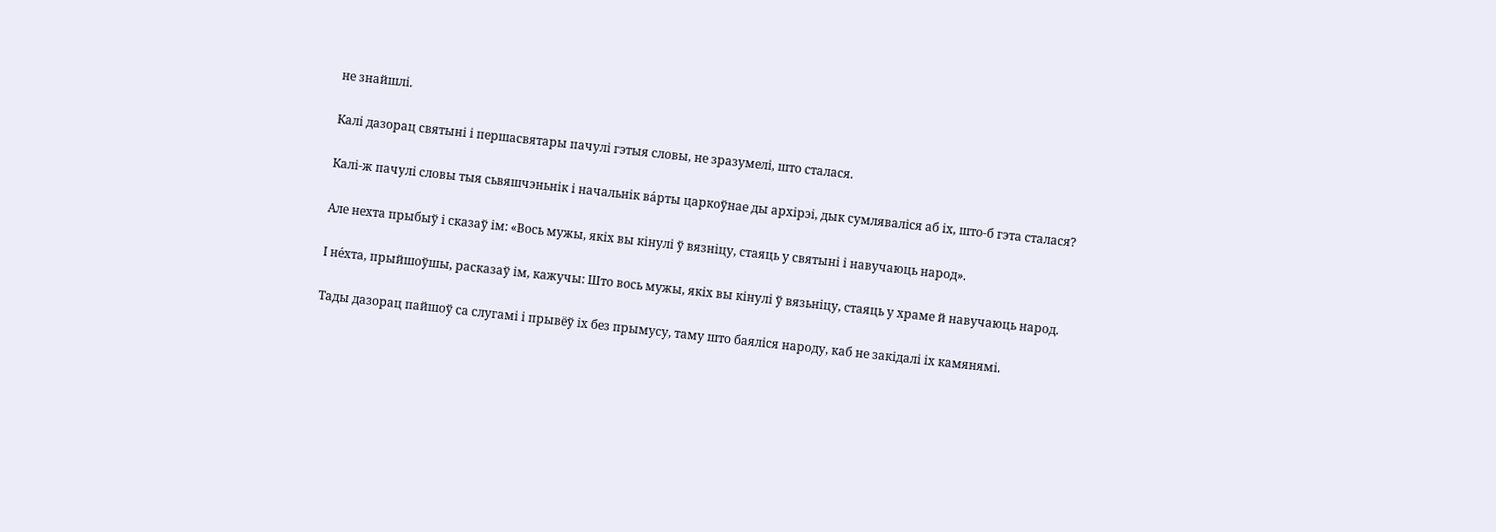не знайшлі.

Калі дазорац святыні і першасвятары пачулі гэтыя словы, не зразумелі, што сталася.

Калі-ж пачулі словы тыя сьвяшчэньнік і начальнік ва́рты царкоўнае ды архірэі, дык сумляваліся аб іх, што-б гэта сталася?

Але нехта прыбыў і сказаў ім: «Вось мужы, якіх вы кінулі ў вязніцу, стаяць у святыні і навучаюць народ».

І не́хта, прыйшоўшы, расказаў ім, кажучы: Што вось мужы, якіх вы кінулі ў вязьніцу, стаяць у храме й навучаюць народ.

Тады дазорац пайшоў са слугамі і прывёў іх без прымусу, таму што баяліся народу, каб не закідалі іх камянямі.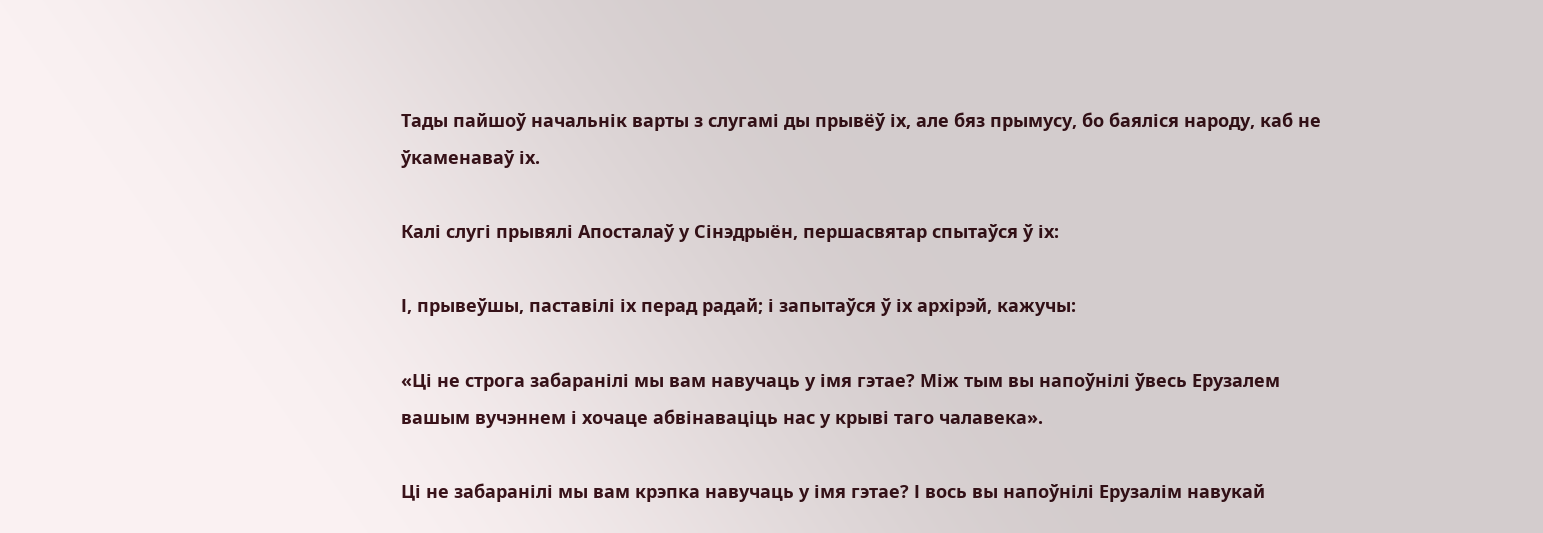Тады пайшоў начальнік варты з слугамі ды прывёў іх, але бяз прымусу, бо баяліся народу, каб не ўкаменаваў іх.

Калі слугі прывялі Апосталаў у Сінэдрыён, першасвятар спытаўся ў іх:

І, прывеўшы, паставілі іх перад радай; і запытаўся ў іх архірэй, кажучы:

«Ці не строга забаранілі мы вам навучаць у імя гэтае? Між тым вы напоўнілі ўвесь Ерузалем вашым вучэннем і хочаце абвінаваціць нас у крыві таго чалавека».

Ці не забаранілі мы вам крэпка навучаць у імя гэтае? І вось вы напоўнілі Ерузалім навукай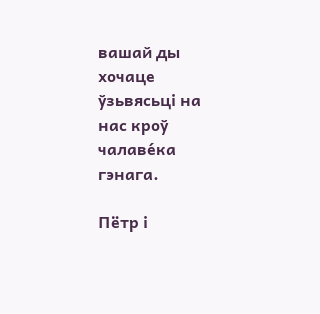вашай ды хочаце ўзьвясьці на нас кроў чалаве́ка гэнага.

Пётр і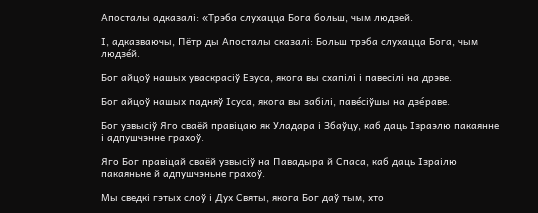Апосталы адказалі: «Трэба слухацца Бога больш, чым людзей.

І, адказваючы, Пётр ды Апосталы сказалі: Больш трэба слухацца Бога, чым людзе́й.

Бог айцоў нашых уваскрасіў Езуса, якога вы схапілі і павесілі на дрэве.

Бог айцоў нашых падняў Ісуса, якога вы забілі, паве́сіўшы на дзе́раве.

Бог узвысіў Яго сваёй правіцаю як Уладара і Збаўцу, каб даць Ізраэлю пакаянне і адпушчэнне грахоў.

Яго Бог правіцай сваёй узвысіў на Павадыра й Спаса, каб даць Ізраілю пакаяньне й адпушчэньне грахоў.

Мы сведкі гэтых слоў і Дух Святы, якога Бог даў тым, хто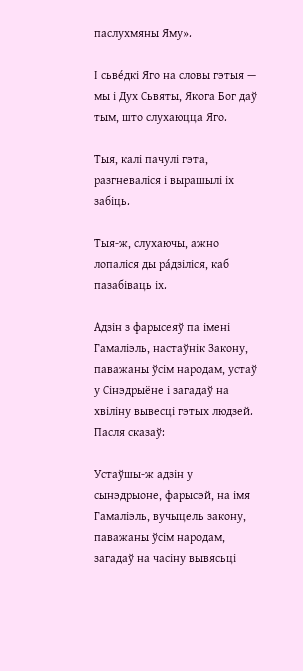паслухмяны Яму».

І сьве́дкі Яго на словы гэтыя — мы і Дух Сьвяты, Якога Бог даў тым, што слухаюцца Яго.

Тыя, калі пачулі гэта, разгневаліся і вырашылі іх забіць.

Тыя-ж, слухаючы, ажно лопаліся ды ра́дзіліся, каб пазабіваць іх.

Адзін з фарысеяў па імені Гамаліэль, настаўнік Закону, паважаны ўсім народам, устаў у Сінэдрыёне і загадаў на хвіліну вывесці гэтых людзей. Пасля сказаў:

Устаўшы-ж адзін у сынэдрыоне, фарысэй, на імя Гамаліэль, вучыцель закону, паважаны ўсім народам, загадаў на часіну вывясьці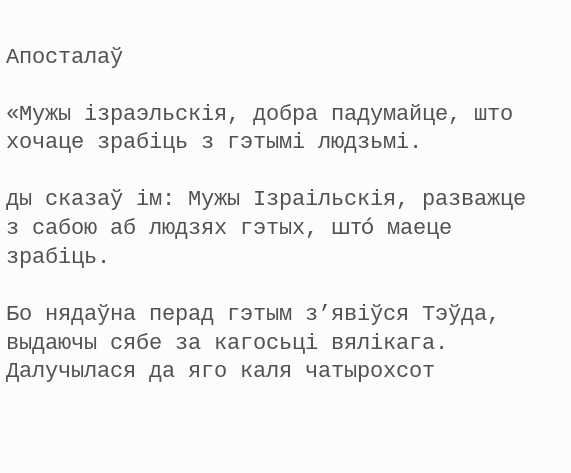Апосталаў

«Мужы ізраэльскія, добра падумайце, што хочаце зрабіць з гэтымі людзьмі.

ды сказаў ім: Мужы Ізраільскія, разважце з сабою аб людзях гэтых, што́ маеце зрабіць.

Бо нядаўна перад гэтым з’явіўся Тэўда, выдаючы сябе за кагосьці вялікага. Далучылася да яго каля чатырохсот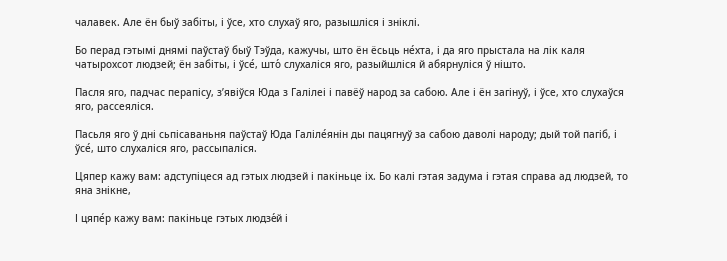чалавек. Але ён быў забіты, і ўсе, хто слухаў яго, разышліся і зніклі.

Бо перад гэтымі днямі паўстаў быў Тэўда, кажучы, што ён ёсьць не́хта, і да яго прыстала на лік каля чатырохсот людзей; ён забіты, і ўсе́, што́ слухаліся яго, разыйшліся й абярнуліся ў нішто.

Пасля яго, падчас перапісу, з’явіўся Юда з Галілеі і павёў народ за сабою. Але і ён загінуў, і ўсе, хто слухаўся яго, рассеяліся.

Пасьля яго ў дні сьпісаваньня паўстаў Юда Галіле́янін ды пацягнуў за сабою даволі народу; дый той пагіб, і ўсе́, што слухаліся яго, рассыпаліся.

Цяпер кажу вам: адступіцеся ад гэтых людзей і пакіньце іх. Бо калі гэтая задума і гэтая справа ад людзей, то яна знікне,

І цяпе́р кажу вам: пакіньце гэтых людзе́й і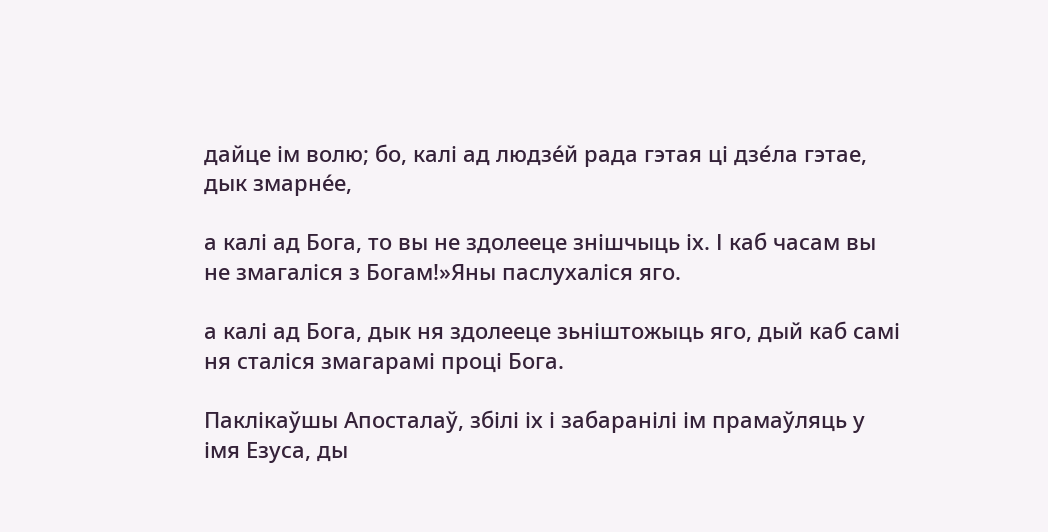дайце ім волю; бо, калі ад людзе́й рада гэтая ці дзе́ла гэтае, дык змарне́е,

а калі ад Бога, то вы не здолееце знішчыць іх. І каб часам вы не змагаліся з Богам!»Яны паслухаліся яго.

а калі ад Бога, дык ня здолееце зьніштожыць яго, дый каб самі ня сталіся змагарамі проці Бога.

Паклікаўшы Апосталаў, збілі іх і забаранілі ім прамаўляць у імя Езуса, ды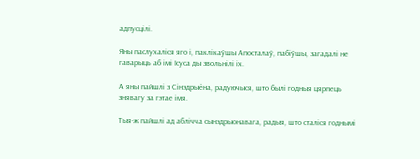адпусцілі.

Яны паслухаліся яго і, паклікаўшы Апосталаў, пабіўшы, загадалі не гаварыць аб імі Ісуса ды звольнілі іх.

А яны пайшлі з Сінэдрыёна, радуючыся, што былі годныя цярпець знявагу за гэтае імя.

Тыя-ж пайшлі ад аблічча сынэдрыонавага, радыя, што сталіся годнымі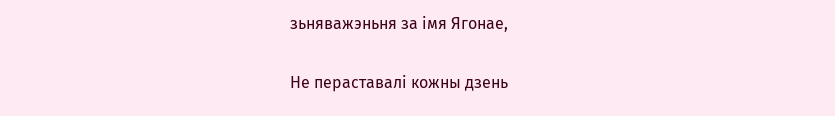зьняважэньня за імя Ягонае,

Не пераставалі кожны дзень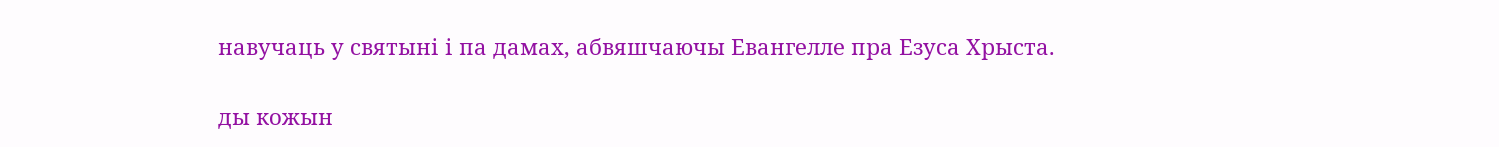навучаць у святыні і па дамах, абвяшчаючы Евангелле пра Езуса Хрыста.

ды кожын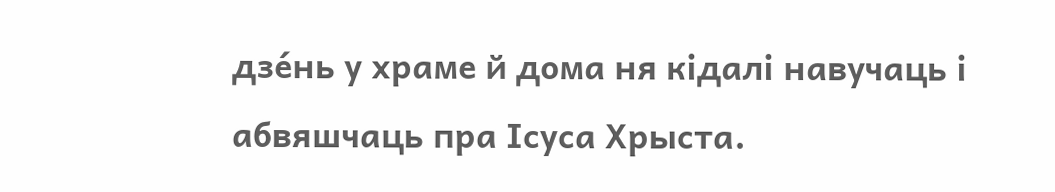дзе́нь у храме й дома ня кідалі навучаць і абвяшчаць пра Ісуса Хрыста.